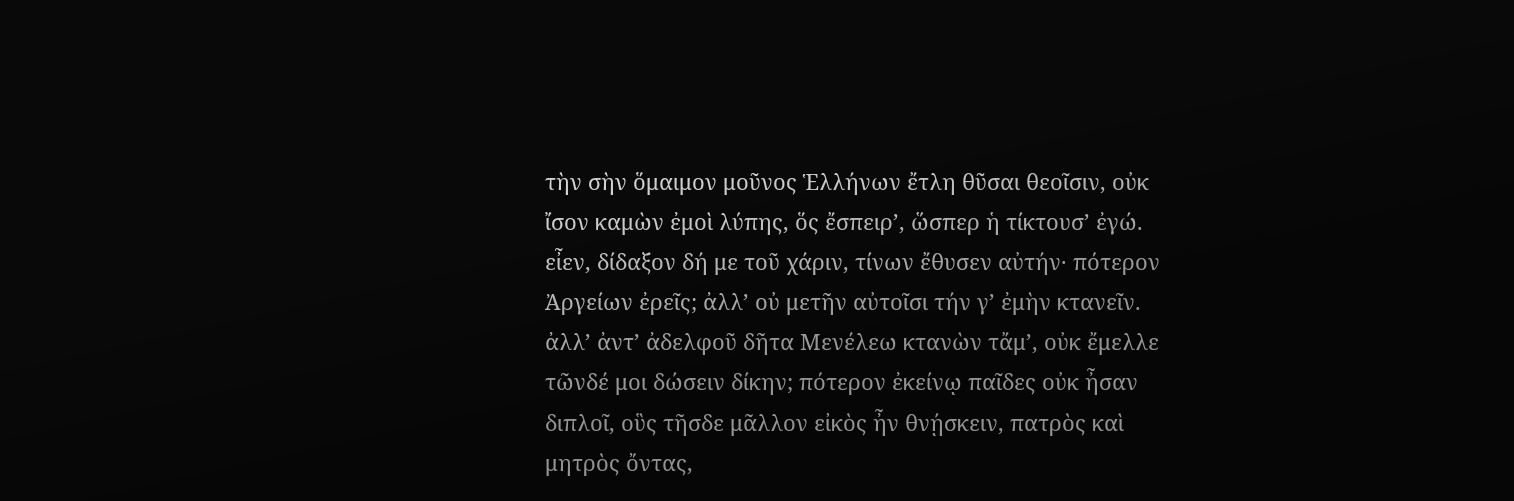τὴν σὴν ὅμαιμον μοῦνος Ἑλλήνων ἔτλη θῦσαι θεοῖσιν, οὐκ ἴσον καμὼν ἐμοὶ λύπης, ὅς ἔσπειρʼ, ὥσπερ ἡ τίκτουσʼ ἐγώ. εἶεν, δίδαξον δή με τοῦ χάριν, τίνων ἔθυσεν αὐτήν· πότερον Ἀργείων ἐρεῖς; ἀλλʼ οὐ μετῆν αὐτοῖσι τήν γʼ ἐμὴν κτανεῖν. ἀλλʼ ἀντʼ ἀδελφοῦ δῆτα Μενέλεω κτανὼν τἄμʼ, οὐκ ἔμελλε τῶνδέ μοι δώσειν δίκην; πότερον ἐκείνῳ παῖδες οὐκ ἦσαν διπλοῖ, οὓς τῆσδε μᾶλλον εἰκὸς ἦν θνῄσκειν, πατρὸς καὶ μητρὸς ὄντας,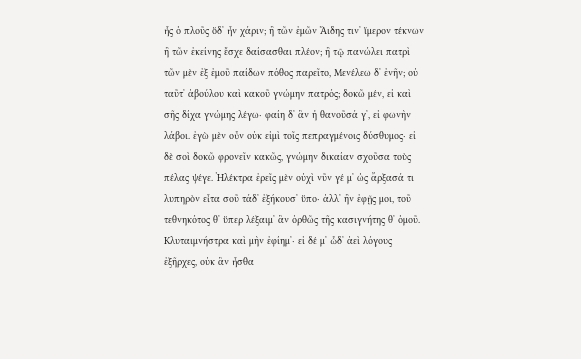ἧς ὁ πλοῦς ὅδʼ ἦν χάριν; ἢ τῶν ἐμῶν Ἅιδης τινʼ ἵμερον τέκνων ἢ τῶν ἐκείνης ἔσχε δαίσασθαι πλέον; ἢ τῷ πανώλει πατρὶ τῶν μὲν ἐξ ἐμοῦ παίδων πόθος παρεῖτο, Μενέλεω δʼ ἐνῆν; οὐ ταῦτʼ ἀβούλου καὶ κακοῦ γνώμην πατρός; δοκῶ μέν, εἰ καὶ σῆς δίχα γνώμης λέγω· φαίη δʼ ἂν ἡ θανοῦσά γʼ, εἰ φωνὴν λάβοι. ἐγὼ μὲν οὖν οὐκ εἰμὶ τοῖς πεπραγμένοις δύσθυμος· εἰ δὲ σοὶ δοκῶ φρονεῖν κακῶς, γνώμην δικαίαν σχοῦσα τοὺς πέλας ψέγε. Ἠλέκτρα ἐρεῖς μὲν οὐχὶ νῦν γέ μʼ ὡς ἄρξασά τι λυπηρὸν εἶτα σοῦ τάδʼ ἐξήκουσʼ ὕπο· ἀλλʼ ἢν ἐφῇς μοι, τοῦ τεθνηκότος θʼ ὕπερ λέξαιμʼ ἂν ὀρθῶς τῆς κασιγνήτης θʼ ὁμοῦ. Κλυταιμνήστρα καὶ μὴν ἐφίημʼ· εἰ δέ μʼ ὧδʼ ἀεὶ λόγους ἐξῆρχες, οὐκ ἂν ἦσθα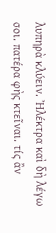λυπηρὰ κλύειν. Ἠλέκτρα καὶ δὴ λέγω σοι. πατέρα φὴς κτεῖναι. τίς ἂν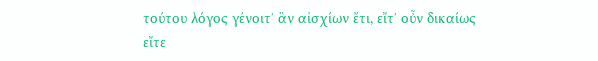τούτου λόγος γένοιτʼ ἂν αἰσχίων ἔτι, εἴτʼ οὖν δικαίως εἴτε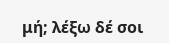μή; λέξω δέ σοι